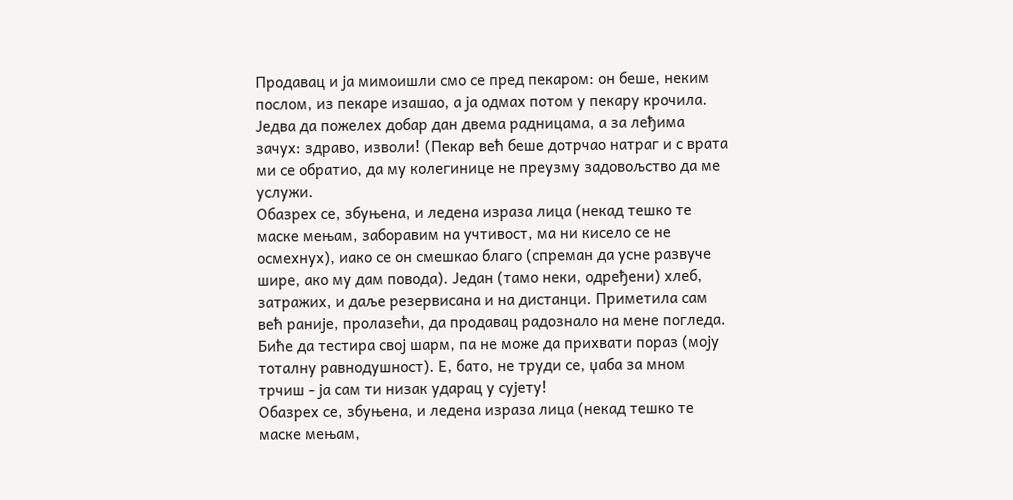Продавац и ја мимоишли смо се пред пекаром: он беше, неким послом, из пекаре изашао, а ја одмах потом у пекару крочила. Једва да пожелех добар дан двема радницама, а за леђима зачух: здраво, изволи! (Пекар већ беше дотрчао натраг и с врата ми се обратио, да му колегинице не преузму задовољство да ме услужи.
Обазрех се, збуњена, и ледена израза лица (некад тешко те маске мењам, заборавим на учтивост, ма ни кисело се не осмехнух), иако се он смешкао благо (спреман да усне развуче шире, ако му дам повода). Један (тамо неки, одређени) хлеб, затражих, и даље резервисана и на дистанци. Приметила сам већ раније, пролазећи, да продавац радознало на мене погледа. Биће да тестира свој шарм, па не може да прихвати пораз (моју тоталну равнодушност). Е, бато, не труди се, џаба за мном трчиш - ја сам ти низак ударац у сујету!
Обазрех се, збуњена, и ледена израза лица (некад тешко те маске мењам,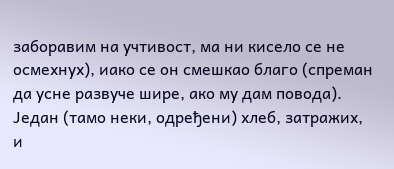заборавим на учтивост, ма ни кисело се не осмехнух), иако се он смешкао благо (спреман да усне развуче шире, ако му дам повода). Један (тамо неки, одређени) хлеб, затражих, и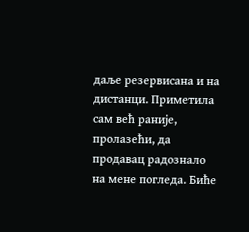даље резервисана и на дистанци. Приметила сам већ раније, пролазећи, да продавац радознало на мене погледа. Биће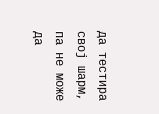да тестира свој шарм, па не може да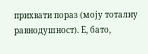прихвати пораз (моју тоталну равнодушност). Е, бато,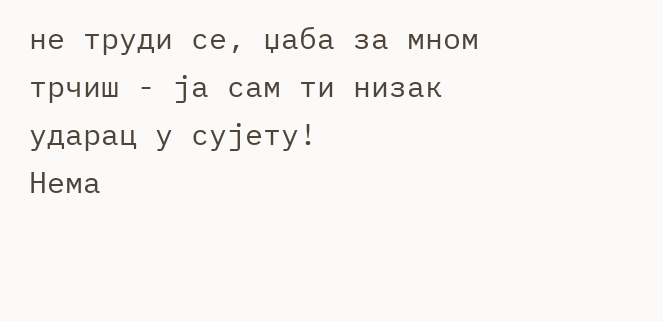не труди се, џаба за мном трчиш - ја сам ти низак ударац у сујету!
Нема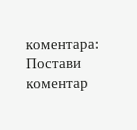коментара:
Постави коментар